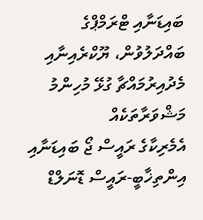ބައިޑަނާއި ޓްރަމްޕްގެ ބައްދަލުވުން، ޔޫކްރެއިނާއި މެދުއިރުމައްޗާ ގުޅޭ މުހިންމު މަޝްވަރާތަކެއް
އެމެރިކާގެ ރައީސް ޖޯ ބައިޑަނާއި އިންތިޚާބީ-ރައީސް ޑޮނަލްޑް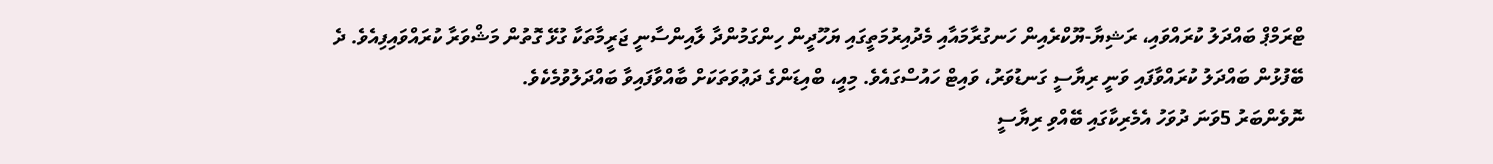ޓްރަމްޕް ބައްދަލު ކުރައްވައި، ރަޝިޔާ-ޔޫކްރެއިން ހަނގުރާމައާއި މެދުއިރުމަތީގައި ޔަހޫދީން ހިންގަމުންދާ ލާއިންސާނީ ޖަރީމާތަކާ ގުޅޭ ގޮތުން މަޝްވަރާ ކުރައްވައިފިއެވެ. ދެ ބޭފުޅުން ބައްދަލު ކުރައްވާފައި ވަނީ ރިޔާސީ ގަނޑުވަރު، ވައިޓް ހައުސްގައެވެ. މިއީ، ބްއިޑަންގެ ދަޢުވަތަކަށް ބާއްވާފައިވާ ބައްދަލުވުމެކެވެ.
ނޮވެންބަރު 5ވަނަ ދުވަހު އެމެރިކާގައި ބޭއްވި ރިޔާސީ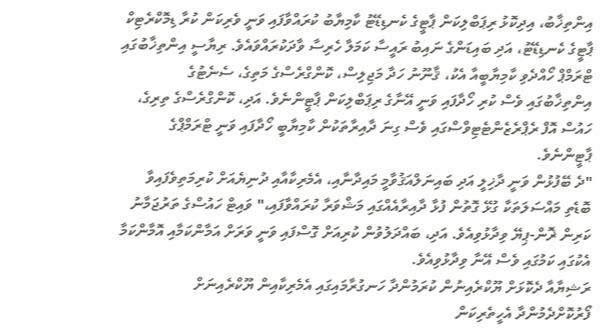އިންތިޚާބު، އިދިކޮޅު ރިޕަބްލިކަން ޕާޓީގެ ކެނޑިޑޭޓު ކާމިޔާބު ކުރައްވާފައި ވަނީ ވެރިކަން ކުރާ ޑިމޮކްރެޓިކް ޕާޓީގެ ކެނޑިޑޭޓު، އަދި ބައިޑަންގެ ނައިބު ރައީސާ ކަމަލާ ހެރިސާ ވާދަކުރައްވައެވެ. ރިޔާސީ އިންތިޚާބުގައި ޓްރަމްޕް ހޯއްދެވި ކާމިޔާބީއާ އެކު، ޤާނޫނު ހަދާ މަޖިލިސް، ކޮންގްރެސްގެ މަތިގެ، ސެނެޓުގެ އިންތިޚާބުގައި ވެސް ކުރި ހޯދާފައި ވަނީ އޭނާގެ ރިޕަބްލިކަން ޕާޓީންނެވެ. އަދި، ކޮންގްރެސްގެ ތިރިގެ، ހައުސް އޮފް ރެޕްރެޒެންޓެޓިވްސްގައި ވެސް ގިނަ ދާއިރާތަކުން ކާމިޔާބީ ހޯދާފައި ވަނީ ޓްރަމްޕްގެ ޕާޓީންނެވެ.
"ދެ ބޭފުޅުން ވަނީ ދާޚިލީ އަދި ބައިނަލްއަޤުވާމީ މައިދާނާއި، އެމެރިކާއާއި ދުނިޔެއަށް ކުރިމަތިވެފައިވާ ބޮޑެތި މައްސަލަތަކާ ގުޅޭ ގޮތުން ފުޅާ ދާއިރާއެއްގައި މަޝްވަރާ ކުރައްވާފައި،" ވައިޓް ހައުސްގެ ތަރުޖަމާނު ކަރިން ޜޮން-ޕިޔޭ ވިދާޅުވިއެވެ. އަދި، ބައްދަލުވުން ކުރިއަށް ގޮސްފައި ވަނީ ވަރަށް އަމާންކަމާއި އޮމާންކަމާ އެކުގައި ކަމުގައި ވެސް އޭނާ ވިދާޅުވިއެވެ.
ރަޝިޔާއާ ދެކޮޅަށް ޔޫކްރެއިނުން ކުރަމުންދާ ހަނގުރާމައިގައި އެމެރިކާއިން ޔޫކްރެއިނަށް ފޯރުކޮށްދެމުންދާ އެހީތެރިކަން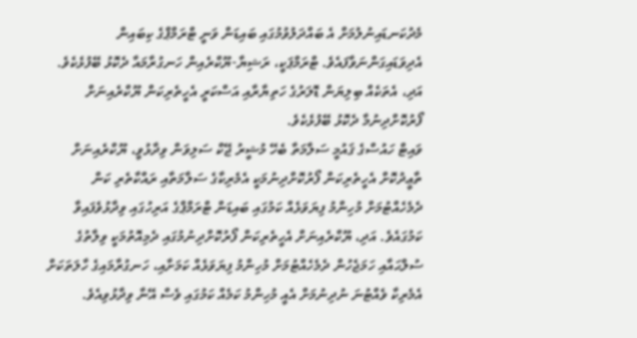މެދުކަނޑައިނުލުމަށް އެ ބައްދަލުވުމުގައި ބައިޑަން ވަނީ ޓްރަމްޕްގެ ކިބައިން އެދިވަޑައިގަންނަވާފައެވެ. ޓްރަމްޕަކީ، ރަޝިޔާ-ޔޫކްރެއިން ހަނގުރާމައާ ދެކޮޅު ބޭފުޅެކެވެ. އަދި، އެތަކެއް ބިލިޔަން ޑޮލަރުގެ ހަތިޔާރާއި އަސްކަރީ އެހީތެރިކަން ޔޫކްރެއިނަށް ފޯރުކޮށްދިނުމާ ދެކޮޅު ބޭފުޅެކެވެ.
ވައިޓް ހައުސްގެ ޤައުމީ ސަލާމަތާ ބެހޭ މުޝީރު ޖޭކް ސަލިވަން ވިދާޅުވީ، ޔޫކްރެއިނަށް ތާޢީދުކޮށް އެހީތެރިކަން ފޯރުކޮށްދިނުމަކީ އެމެރިކާގެ ސަލާމަތާއި ރައްކާތެރި ކަން ދެމެހެއްޓުމަށް މުހިންމު ފިޔަވަޅެއް ކަމުގައި ބައިޑަން ޓްރަމްޕްގެ އަރިހުގައި ވިދާޅުވެފައިވާ ކަމުގައެވެ. އަދި، ޔޫކްރެއިނަށް އެހީތެރިކަން ފޯރުކޮށްދިނުމުގައި ދެމިއޮތުމަކީ ވިލާތުގެ ސުލްޙައާއި ހަމަޖެހުން ދެމެހެއްޓުމަށް މުހިންމު ފިޔަވަޅެއް ކަމަށާއި، ހަނގުރާމައިގެ ހާލަތަކަށް އެމެރިކާ ވެއްޓުނަ ނުދިނުމަށް އެއީ މުހިންމު ކަމެއް ކަމުގައި ވެސް އޭނާ ވިދާޅުވިއެވެ.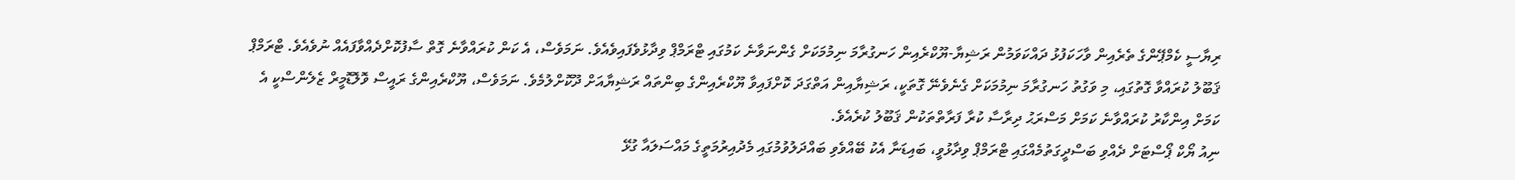ރިޔާސީ ކެމްޕޭންގެ ތެރެއިން ވާހަކަފުޅު ދައްކަވަމުން ރަޝިޔާ-ޔޫކްރެއިން ހަނގުރާމަ ނިމުމަކަށް ގެންނަވާނެ ކަމުގައި ޓްރަމްޕް ވިދާޅުވެފައިވެއެވެ. ނަމަވެސް، އެ ކަން ކުރައްވާނެ ގޮތް ސާފުކޮށްދެއްވާފައެއް ނުވެއެވެ. ޓްރަމްޕް ޤަބޫލު ކުރައްވާ ގޮތުގައި، މި ވަގުތު ހަނގުރާމަ ނިމުމަކަށް ގެނެވެނޭ ގޮތަކީ، ރަޝިޔާއިން އަތްގަދަ ކޮށްފައިވާ ޔޫކްރެއިންގެ ބިންތައް ރަޝިޔާއަށް ދޫކޮށްލުމެވެ. ނަމަވެސް، ޔޫކްރެއިންގެ ރައީސް ވޮލޮޑޮމީރް ޒެލެންސްކީ އެ ކަމަށް އިންކާރު ކުރައްވާނެ ކަމަށް މަސްރަޙު ދިރާސާ ކުރާ ފަރާތްތަކުން ޤަބޫލު ކުރެއެވެ.
ނިއު ޔޯކް ޕޯސްޓަށް ދެއްވި ބަސްދީގަތުމެއްގައި ޓްރަމްޕް ވިދާޅުވީ، ބައިޑަނާ އެކު ބޭއްވެވި ބައްދަލުވުމުގައި މެދުއިރުމަތީގެ މައްސަލައާ ގުޅޭ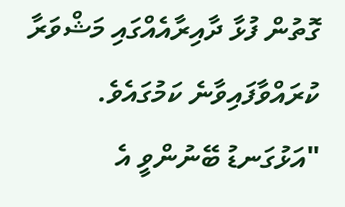ގޮތުން ފުޅާ ދާއިރާއެއްގައި މަޝްވަރާ ކުރައްވާފައިވާނެ ކަމުގައެވެ. "އަޅުގަނޑު ބޭނުންވީ އެ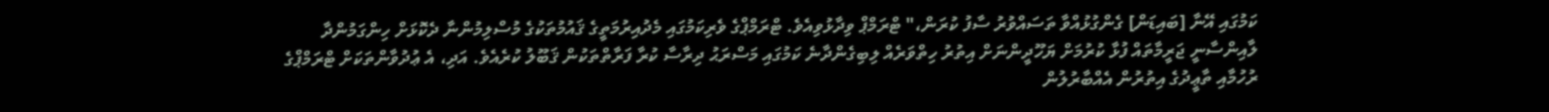ކަމުގައި އޭނާ [ބައިޑަން] ގެންގުޅުއްވާ ތަސައްވުރު ސާފު ކުރަން،" ޓްރަމްޕް ވިދާޅުވިއެވެ. ޓްރަމްޕްގެ ވެރިކަމުގައި މެދުއިރުމަތީގެ ޤައުމުތަކުގެ މުސްލިމުންނާ ދެކޮޅަށް ހިންގަމުންދާ ލާއިންސާނީ ޖަރީމާތައް ފުޅާ ކުރުމަށް ޔަހޫދީންނަށް އިތުރު ހިތްވަރެއް ލިބިގެންދާނެ ކަމުގައި މަސްރަޙު ދިރާސާ ކުރާ ފަރާތްތަކުން ޤަބޫލު ކުރެއެވެ. އަދި، އެ ޢުދުވާންތަކަށް ޓްރަމްޕްގެ ރުހުމާއި ތާޢީދުގެ އިތުރުން އެއްބާރުލުން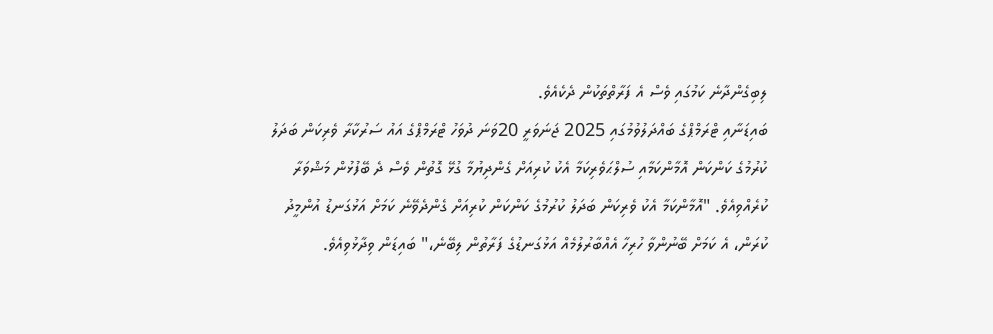ލިބިގެންދާނެ ކަމުގައި ވެސް އެ ފަރާތްތަކުން ދެކެއެވެ.
ބައިޑަނާއި ޓްރަމްޕްގެ ބައްދަލުވުމުގައި 2025 ޖަނަވަރީ 20ވަނަ ދުވަހު ޓްރަމްޕްގެ އައު ސަރުކާރާ ވެރިކަން ބަދަލު ކުރުމުގެ ކަންކަން އޮމާންކަމާއި ސުލްޙަވެރިކަމާ އެކު ކުރިއަށް ގެންދިޔުމާ ގުޅޭ ގޮތުން ވެސް ދެ ބޭފުޅުން މަޝްވަރާ ކުރެއްވިއެވެ. "އޮމާންކަމާ އެކު ވެރިކަން ބަދަލު ކުރުމުގެ ކަންކަން ކުރިއަށް ގެންދެވޭނެ ކަމަށް އަޅުގަނޑު އުންމީދު ކުރަން، އެ ކަމަށް ބޭނުންވާ ހުރިހާ އެއްބާރުލުމެއް އަޅުގަނޑުގެ ފަރާތުން ލިބޭނެ،" ބައިޑަން ވިދާޅުވިއެވެ.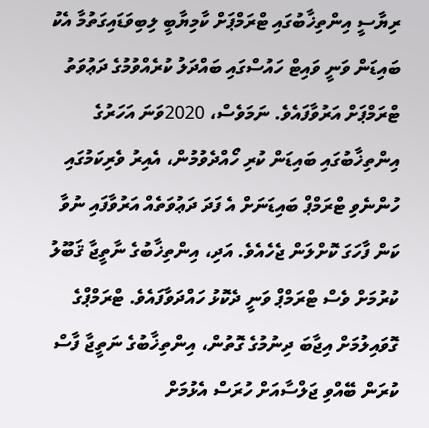ރިޔާސީ އިންތިޚާބުގައި ޓްރަމްޕަށް ކާމިޔާބީ ލިބިވަޑައިގަތުމާ އެކު ބައިޑަން ވަނީ ވައިޓް ހައުސްގައި ބައްދަލު ކުރެއްވުމުގެ ދަޢުވަތު ޓްރަމްޕަށް އަރުވާފައެވެ. ނަމަވެސް، 2020ވަނަ އަހަރުގެ އިންތިޚާބުގައި ބައިޑަން ކުރި ހޯއްދެވުމުން، އެއިރު ވެރިކަމުގައި ހުންނެވި ޓްރަމްޕް ބައިޑަނަށް އެ ފަދަ ދަޢުވަތެއް އަރުވާފައި ނުވާ ކަން ފާހަގަ ކޮށްލަން ޖެހެއެވެ. އަދި، އިންތިޚާބުގެ ނާތީޖާ ޤަބޫލު ކުރުމަށް ވެސް ޓްރަމްޕް ވަނީ ދެކޮޅު ހައްދަވާފައެވެ. ޓްރަމްޕްގެ ގޮވައިލުމަށް އިޖާބަ ދިނުމުގެ ގޮތުން، އިންތިޚާބުގެ ނަތީޖާ ފާސް ކުރަން ބޭއްވި ޖަލްސާއަށް ހުރަސް އެޅުމަށް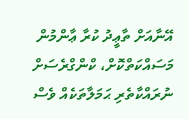އޭނާއަށް ތާޢީދު ކުރާ ޢާންމުން މަސައްކަތްކޮށް، ކްންގްރެސަށް ނުރައްކާތެރި ޙަމަލާތަކެއް ވެސް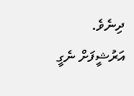ދިނެވެ.
އަރުޝީފަށް ނެގީ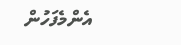އެންމެފަހުން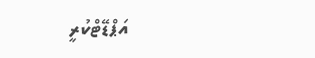އަޕްޑޭޓްކުރީ